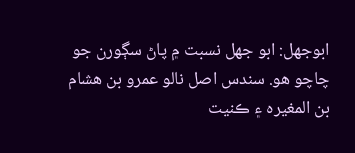ابوجهل: ابو جهل نسبت ۾ پاڻ سڳورن جو چاچو هو. سندس اصل نالو عمرو بن هشام بن المغيره ۽ ڪنيت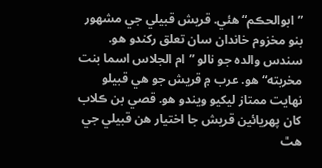”ابوالحڪم“ هئي. قريش قبيلي جي مشھور بنو مخزوم خاندان سان تعلق رکندو هو. سندس والدہ جو نالو ”ام الجلاس اسما بنت مخربته“ هو. عرب ۾ قريش جو هي قبيلو نهايت ممتاز ليکيو ويندو هو. قصي بن ڪلاب کان پهريائين قريش جا اختيار هن قبيلي جي هٿ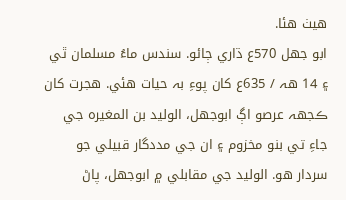هيٺ هئا.
ابو جهل 570ع ڌاري ڄائو. سندس ماءُ مسلمان ٿي ۽ 14 ھہ / 635ع کان پوءِ بہ حيات هئي. هجرت کان ڪجهہ عرصو اڳ ابوجهل، الوليد بن المغيره جي جاءِ تي بنو مخزوم ۽ ان جي مددگار قبيلي جو سردار هو. الوليد جي مقابلي ۾ ابوجهل، پاڻ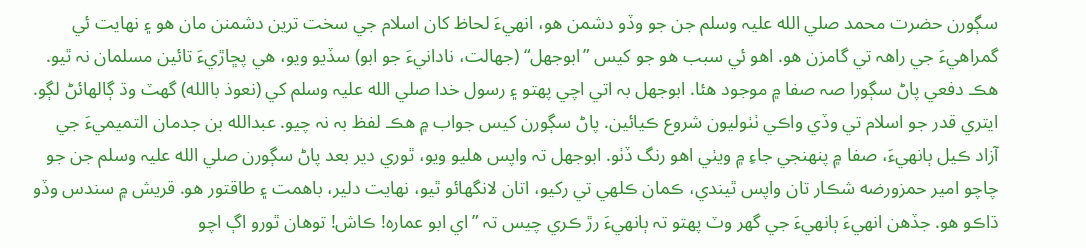سڳورن حضرت محمد صلي الله عليہ وسلم جن جو وڏو دشمن هو، انهيءَ لحاظ کان اسلام جي سخت ترين دشمنن مان هو ۽ نهايت ئي گمراهيءَ جي راھہ تي گامزن هو. اهو ئي سبب هو جو کيس ”ابوجهل“ (جهالت، نادانيءَ جو ابو) سڏيو ويو، هي پڇاڙيءَ تائين مسلمان نہ ٿيو.
هڪ دفعي پاڻ سڳورا صہ صفا ۾ موجود هئا. ابوجهل بہ اتي اچي پهتو ۽ رسول خدا صلي الله عليہ وسلم کي (نعوذ باالله) گهٽ وڌ ڳالهائڻ لڳو. ايتري قدر جو اسلام تي وڏي واڪي ٺٺوليون شروع ڪيائين. پاڻ سڳورن کيس جواب ۾ هڪ لفظ بہ نہ چيو. عبدالله بن جدمان التميميءَ جي آزاد ڪيل ٻانهيءَ، صفا ۾ پنھنجي جاءِ ۾ ويٺي اهو رنگ ڏٺو. ابوجهل تہ واپس هليو ويو، ٿوري دير بعد پاڻ سڳورن صلي الله عليہ وسلم جن جو چاچو امير حمزورضه شڪار تان واپس ٿيندي، ڪمان ڪلهي تي رکيو، اتان لانگهائو ٿيو، نهايت دلير، باهمت ۽ طاقتور هو. قريش ۾ سندس وڏو ڌاڪو هو. جڏهن انهيءَ ٻانهيءَ جي گهر وٽ پهتو تہ ٻانهيءَ رڙ ڪري چيس تہ ”اي ابو عماره! ڪاش! توهان ٿورو اڳ اچو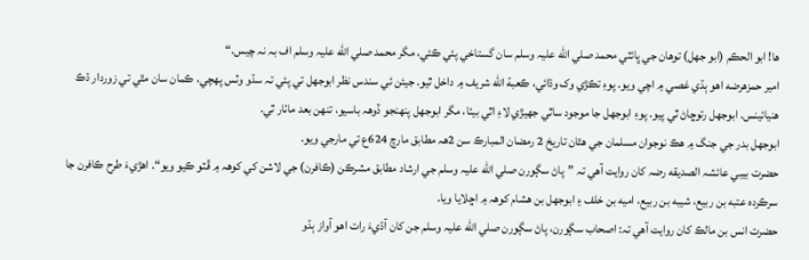ها! ابو الحڪم (ابو جهل) توهان جي ڀائٽي محمد صلي الله عليہ وسلم سان گستاخي پئي ڪئي، مگر محمد صلي الله عليہ وسلم اف بہ نہ چيس.“
امير حمزهرضه اهو ٻڌي غصي ۾ اچي ويو. پوءِ تڪڙي وک وڌائي، ڪعبة الله شريف ۾ داخل ٿيو. جيئن ئي سندس نظر ابوجهل تي پئي تہ سڌو وٽس پهچي، ڪمان سان مٿي تي زوردار ڌڪ هنيائينس. ابوجهل رتوڇاڻ ٿي پيو. پوءِ ابوجهل جا موجود ساٿي جهيڙي لاءِ اٿي بيٺا، مگر ابوجهل پنهنجو ڏوھہ باسيو، تنهن بعد ماٺار ٿي.
ابوجهل بدر جي جنگ ۾ هڪ نوجوان مسلمان جي هٿان تاريخ 2 رمضان المبارڪ سن 2ھہ مطابق مارچ 624ع تي مارجي ويو.
حضرت بيبي عائشہ الصديقه رضہ کان روايت آهي تہ ”پاڻ سڳورن صلي الله عليہ وسلم جي ارشاد مطابق مشرڪن (ڪافرن) جي لاشن کي کوھہ ۾ ڦٽو ڪيو ويو“. اهڙيءَ طرح ڪافرن جا سرڪرده عتبه بن ربيع، شيبه بن ربيع، اميه بن خلف ۽ ابوجهل بن هشام کوھہ ۾ اڇلايا ويا.
حضرت انس بن مالڪ کان روايت آهي تہ: اصحاب سڳورن، پاڻ سڳورن صلي الله عليہ وسلم جن کان آڌيءَ رات اهو آواز ٻڌو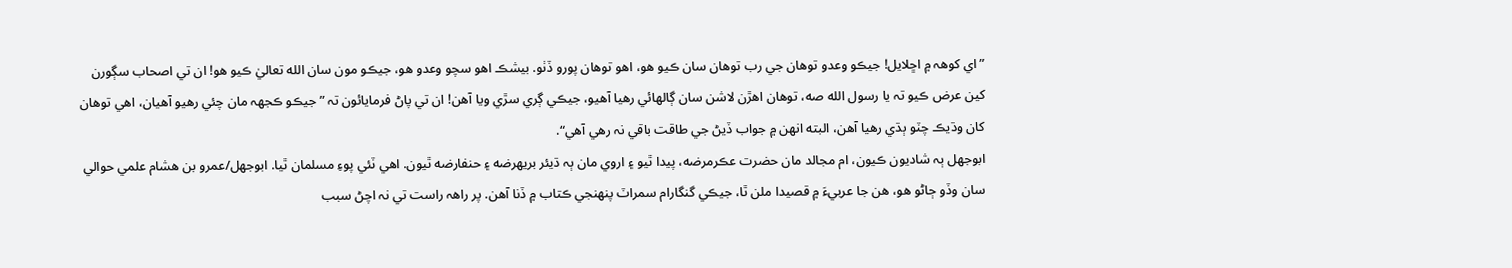”اي کوھہ ۾ اڇلايل! جيڪو وعدو توهان جي رب توهان سان ڪيو هو، اهو توهان پورو ڏٺو. بيشڪ اهو سچو وعدو هو، جيڪو مون سان الله تعاليٰ ڪيو هو! ان تي اصحاب سڳورن کين عرض ڪيو تہ يا رسول الله صه، توهان اهڙن لاشن سان ڳالهائي رهيا آهيو، جيڪي ڳري سڙي ويا آهن! ان تي پاڻ فرمايائون تہ ”جيڪو ڪجهہ مان چئي رهيو آهيان، اهي توهان کان وڌيڪ چٽو ٻڌي رهيا آهن، البته انهن ۾ جواب ڏيڻ جي طاقت باقي نہ رهي آهي“.
ابوجهل ٻہ شاديون ڪيون، ام مجالد مان حضرت عڪرمرضه، پيدا ٿيو ۽ اروي مان ٻہ ڌيئر بريهرضه ۽ حنفارضه ٿيون. اهي ٽئي پوءِ مسلمان ٿيا. ابوجهل/عمرو بن هشام علمي حوالي سان وڏو ڄاڻو هو، هن جا عربيءَ ۾ قصيدا ملن ٿا، جيڪي گنگارام سمراٽ پنھنجي ڪتاب ۾ ڏنا آهن. پر راھہ راست تي نہ اچڻ سبب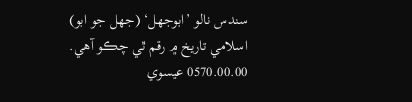سندس نالو ’ابوجهل‘ (جهل جو ابو) اسلامي تاريخ ۾ رقم ٿي چڪو آهي.
0570.00.00 عيسوي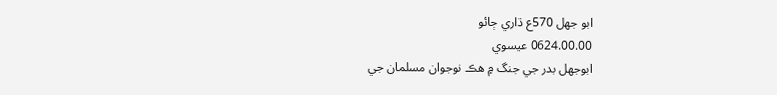ابو جهل 570ع ڌاري ڄائو
0624.00.00 عيسوي
ابوجهل بدر جي جنگ ۾ هڪ نوجوان مسلمان جي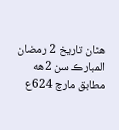هٿان تاريخ 2 رمضان المبارڪ سن 2هه مطابق مارچ 624ع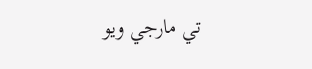تي مارجي ويو